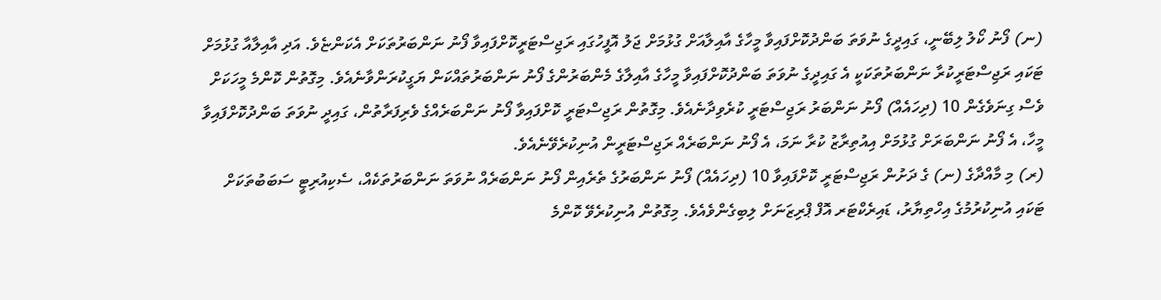(ނ) ފޯނު ކޯލު ލިބޭނީ، ގައިދީގެ ނުވަތަ ބަންދުކޮށްފައިވާ މީހާގެ އާއިލާއަށް ގުޅުމަށް ޖަލު އޮފީހުގައި ރަޖިސްޓަރީކޮށްފައިވާ ފޯނު ނަންބަރުތަކަށް އެކަންޏެވެ. އަދި އާއިލާއާ ގުޅުމަށް ޓަކައި ރަޖިސްޓަރީކުރާ ނަންބަރުތަކަކީ އެ ގައިދީގެ ނުވަތަ ބަންދުކޮށްފައިވާ މީހާގެ އާއިލާގެ މެންބަރުންގެ ފޯނު ނަންބަރުތައްކަން ޔަގީކުރަންވާނެއެވެ. މިގޮތުން ކޮންމެ މީހަކަށް ވެސް ގިނަވެގެން 10 (ދިހައެއް) ފޯނު ނަންބަރު ރަޖިސްޓަރީ ކުރެވިދާނެއެވެ. މިގޮތުން ރަޖިސްޓަރީ ކޮށްފައިވާ ފޯނު ނަންބަރެއްގެ ވެރިފަރާތުން، ގައިދީ ނުވަތަ ބަންދުކޮށްފައިވާ މީހާ، އެ ފޯނު ނަންބަރަށް ގުޅުމަށް އިއުތިރާޒު ކުރާ ނަމަ، އެ ފޯނު ނަންބަރެއް ރަޖިސްޓަރީން އުނިކުރެވޭނެއެވެ.
(ރ) މި މާއްދާގެ (ނ) ގެ ދަށުން ރަޖިސްޓަރީ ކޮށްފައިވާ 10 (ދިހައެއް) ފޯނު ނަންބަރުގެ ތެރެއިން ފޯނު ނަންބަރެއް ނުވަތަ ނަންބަރުތަކެއް، ސެކިއުރިޓީ ސަބަބުތަކަށް ޓަކައި އުނިކުރުމުގެ އިހްތިޔާރު، ޑައިރެކްޓަރ އޮފް ޕްރިޒަނަށް ލިބިގެންވެއެވެ. މިގޮތުން އުނިކުރެވޭ ކޮންމެ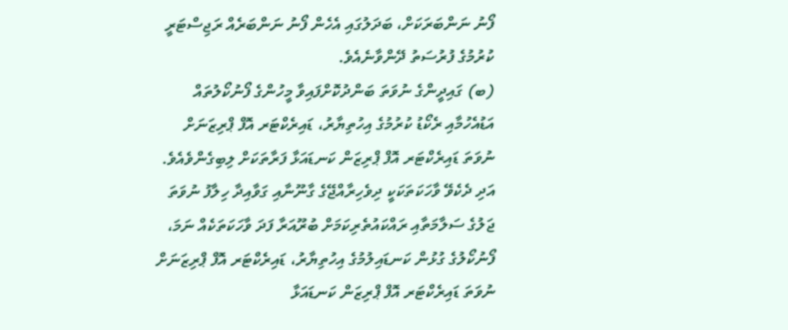ފޯނު ނަންބަރަކަށް، ބަދަލުގައި އެހެން ފޯނު ނަންބަރެއް ރަޖިސްޓަރީ ކުރުމުގެ ފުރުސަތު ދޭންވާނެއެވެ.
(ބ) ގައިދީންގެ ނުވަތަ ބަންދުކޮށްފައިވާ މީހުންގެ ފޯނުކޯލުތައް އަޑުއެހުމާއި ރެކޯޑު ކުރުމުގެ އިހުތިޔާރު، ޑައިރެކްޓަރ އޮފް ޕްރިޒަނަށް ނުވަތަ ޑައިރެކްޓަރ އޮފް ޕްރިޒަން ކަނޑައަޅާ ފަރާތަކަށް ލިބިގެންވެއެވެ. އަދި ދެކެވޭ ވާހަކަތަކަކީ ދިވެހިރާއްޖޭގެ ގާނޫނާއި ގަވާއިދާ ހިލާފު ނުވަތަ ޖަލުގެ ސަލާމަތާއި ރައްކައުތެރިކަމަށް ބުރޫއަރާ ފަދަ ވާހަކަތަކެއް ނަމަ، ފޯނުކޯލުގެ ގުޅުން ކަނޑައިލުމުގެ އިހުތިޔާރު، ޑައިރެކްޓަރ އޮފް ޕްރިޒަނަށް ނުވަތަ ޑައިރެކްޓަރ އޮފް ޕްރިޒަން ކަނޑައަޅާ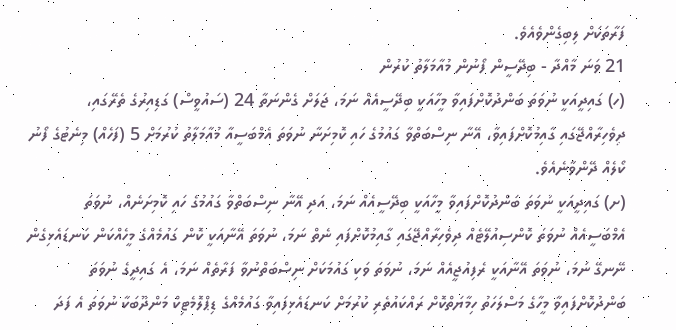ފަރާތަކަށް ލިބިގެންވެއެވެ.
21 ވަނަ މާއްދާ - ބިދޭސީން ފޯނުން މުއާމަލާތު ކުރުން
(ހ) ގައިދީއަކީ ނުވަތަ ބަންދުކޮށްފައިވާ މީހާއަކީ ބިދޭސީއެއް ނަމަ، ޖަލަށް ގެންނަތާ 24 (ސައުވީސް) ގަޑިއިރުގެ ތެރޭގައި، ދިވެހިރާއްޖޭގައި ގާއިމުކޮށްފައިވާ، އޭނާ ނިސްބަތްވާ ގައުމުގެ ހައި ކޮމިށަނާ ނުވަތަ އެމްބަސީއާ މުއާމަލާތު ކުރުމަށް 5 (ފަހެއް) މިނެޓުގެ ފޯނު ކޯލެއް ދޭންވާނެއެވެ.
(ށ) ގައިދީއަކީ ނުވަތަ ބަންދުކޮށްފައިވާ މީހާއަކީ ބިދޭސީއެއް ނަމަ، އަދި އޭނާ ނިސްބަތްވާ ގައުމުގެ ހައި ކޮމިށަނެއް، ނުވަތަ އެމްބަސީއެއް ނުވަތަ ކޮންސިއުލޭޓެއް ދިވެހިރާއްޖޭގައި ގާއިމުކޮށްފައި ނެތް ނަމަ، ނުވަތަ އޭނާއަކީ ކޮން ގައުމެއްގެ މީހެއްކަން ކަނޑައެޅިގެން ނޭނގޭ ނަމަ، ނުވަތަ އޭނާއަކީ ރެފިއުޖީއެއް ނަމަ، ނުވަތަ ވަކި ގައުމަކަށް ނިސްބަތްނުވާ ފަރާތެއް ނަމަ، އެ ގައިދީގެ ނުވަތަ ބަންދުކޮށްފައިވާ މީހާގެ މަސްލަހަތު ހިމާޔަތްކޮށް ރައްކައުތެރި ކުރުމަށް ކަނޑައެޅިފައިވާ ގައުމެއްގެ ޑިޕްލޮމެޓިކް މަންދޫބަކާ ނުވަތަ އެ ފަދަ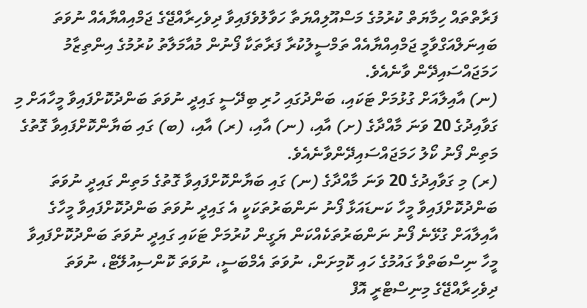ފަރާތްތައް ހިމާޔަތް ކުރުމުގެ މަސްއޫލިއްޔަތާ ހަވާލުވެފައިވާ ދިވެހިރާއްޖޭގެ ޖަމްއިއްޔާއެއް ނުވަތަ ބައިނަލްއަގްވާމީ ޖަމްއިއްޔާއެއް ތަމްސީލުކުރާ ފަރާތަކާ ފޯނުން މުއާމަލާތު ކުރުމުގެ އިންތިޒާމު ހަމަޖައްސައިދޭން ވާނެއެވެ.
(ނ) އާއިލާއަށް ގުޅުމަށް ޓަކައި، ބަންދުގައި ހުރި ބިދޭސީ ގައިދީ ނުވަތަ ބަންދުކޮށްފައިވާ މީހާއަށް މި ގަވާއިދުގެ 20 ވަނަ މާއްދާގެ (ށ) އާއި، (ނ) އާއި، (ރ) އާއި، (ބ) ގައި ބަޔާންކޮށްފައިވާ ގޮތުގެ މަތިން ފޯނު ކޯލު ހަމަޖައްސައިދޭންވާނެއެވެ.
(ރ) މި ގަވާއިދުގެ 20 ވަނަ މާއްދާގެ (ނ) ގައި ބަޔާންކޮށްފައިވާ ގޮތުގެ މަތިން ގައިދީ ނުވަތަ ބަންދުކޮށްފައިވާ މީހާ ކަނޑައަޅާ ފޯނު ނަންބަރުތަކަކީ އެ ގައިދީ ނުވަތަ ބަންދުކޮށްފައިވާ މީހާގެ އާއިލާއަށް ގުޅޭނެ ފޯނު ނަންބަރުތަކެއްކަން ޔަގީން ކުރުމަށް ޓަކައި ގައިދީ ނުވަތަ ބަންދުކޮށްފައިވާ މީހާ ނިސްބަތްވާ ގައުމުގެ ހައި ކޮމިށަން، ނުވަތަ އެމްބަސީ، ނުވަތަ ކޮންސިއުލޭޓް، ނުވަތަ ދިވެހިރާއްޖޭގެ މިނިސްޓްރީ އޮފް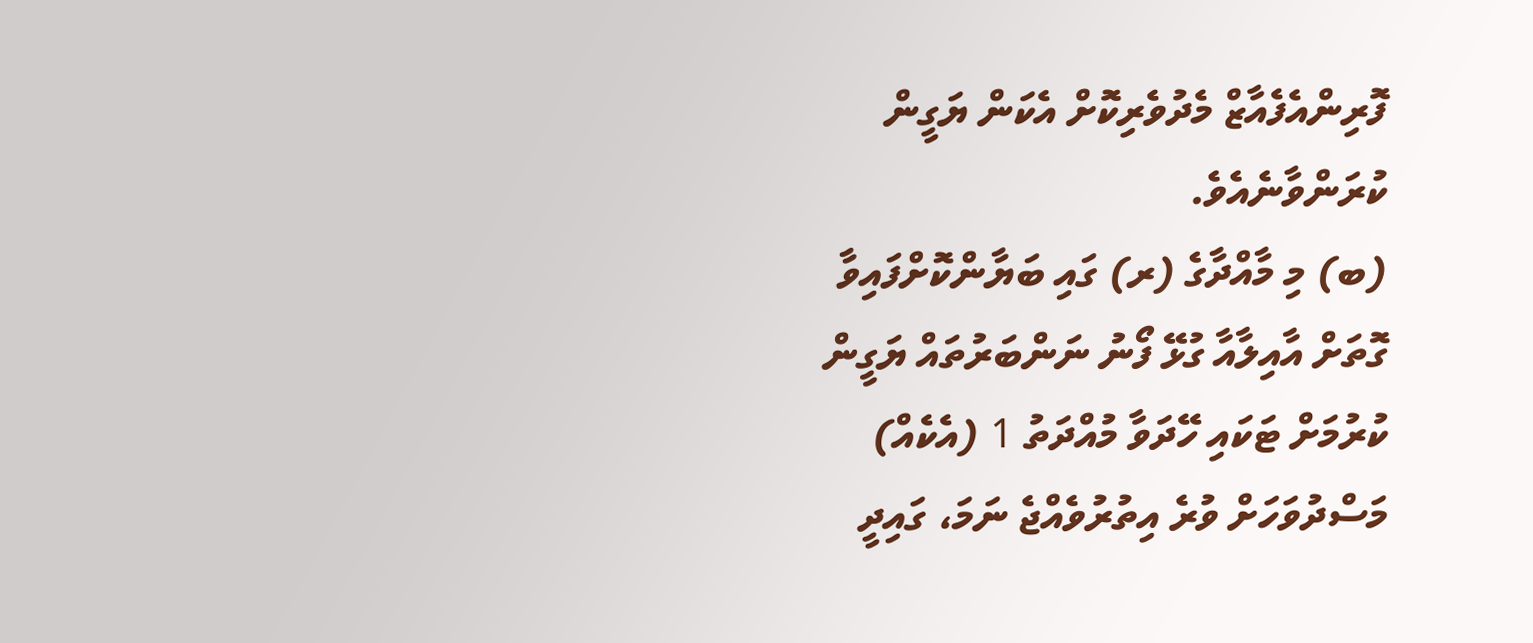ފޮރިންއެފެއާޒް މެދުވެރިކޮށް އެކަން ޔަގީން ކުރަންވާނެއެވެ.
(ބ) މި މާއްދާގެ (ރ) ގައި ބަޔާންކޮށްފައިވާ ގޮތަށް އާއިލާއާ ގުޅޭ ފޯނު ނަންބަރުތައް ޔަގީން ކުރުމަށް ޓަކައި ހޭދަވާ މުއްދަތު 1 (އެކެއް) މަސްދުވަހަށް ވުރެ އިތުރުވެއްޖެ ނަމަ، ގައިދީ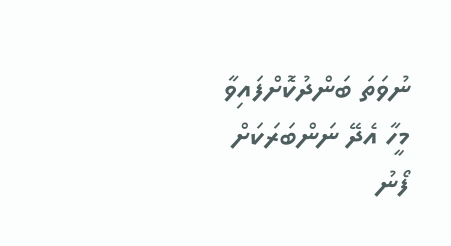ނުވަތަ ބަންދުކޮށްފައިވާ މީހާ އެދޭ ނަންބަރަކަށް ފޯނު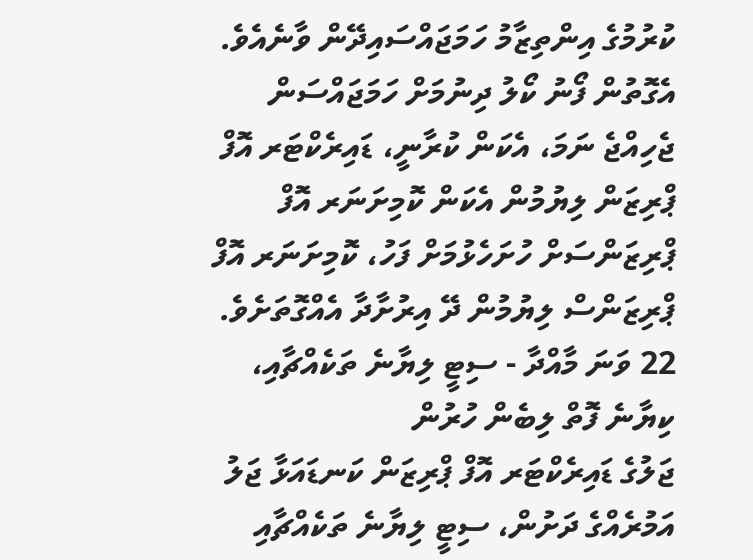ކުރުމުގެ އިންތިޒާމު ހަމަޖައްސައިދޭން ވާނެއެވެ. އެގޮތުން ފޯނު ކޯލު ދިނުމަށް ހަމަޖައްސަން ޖެހިއްޖެ ނަމަ، އެކަން ކުރާނީ، ޑައިރެކްޓަރ އޮފް ޕްރިޒަން ލިޔުމުން އެކަން ކޮމިށަނަރ އޮފް ޕްރިޒަންސަށް ހުށަހެޅުމަށް ފަހު، ކޮމިށަނަރ އޮފް ޕްރިޒަންސް ލިޔުމުން ދޭ އިރުށާދާ އެއްގޮތަށެވެ.
22 ވަނަ މާއްދާ - ސިޓީ ލިޔާނެ ތަކެއްޗާއި، ކިޔާނެ ފޮތް ލިބެން ހުރުން
ޖަލުގެ ޑައިރެކްޓަރ އޮފް ޕްރިޒަން ކަނޑައަޅާ ޖަލު އަމުރެއްގެ ދަށުން، ސިޓީ ލިޔާނެ ތަކެއްޗާއި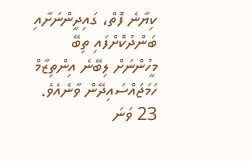ކިޔާނެ ފޮތް، ގައިދީންނަށާއި ބަންދުކޮށްފައި ތިބޭ މީހުންނަށް ލިބޭނެ އިންތިޒާމް ހަމަޖައްސައިދޭން ވާނެއެވެ.
23 ވަނަ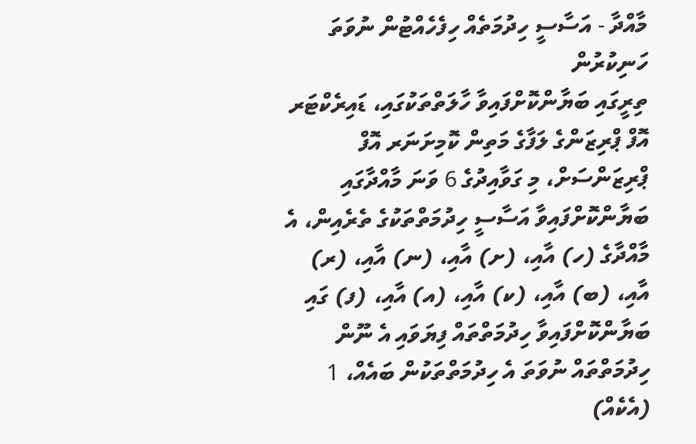މާއްދާ - އަސާސީ ހިދުމަތެއް ހިފެހެއްޓުން ނުވަތަ ހަނިކުރުން
ތިރީގައި ބަޔާންކޮށްފައިވާ ހާލަތްތަކުގައި، ޑައިރެކްޓަރ އޮފް ޕްރިޒަންގެ ލަފާގެ މަތިން ކޮމިށަނަރ އޮފް ޕްރިޒަންސަށް، މި ގަވާއިދުގެ 6 ވަނަ މާއްދާގައި ބަޔާންކޮށްފައިވާ އަސާސީ ހިދުމަތްތަކުގެ ތެރެއިން، އެ މާއްދާގެ (ހ) އާއި، (ށ) އާއި، (ނ) އާއި، (ރ) އާއި، (ބ) އާއި، (ކ) އާއި، (އ) އާއި، (ފ) ގައި ބަޔާންކޮށްފައިވާ ހިދުމަތްތައް ފިޔަވައި އެ ނޫން ހިދުމަތްތައް ނުވަތަ އެ ހިދުމަތްތަކުން ބައެއް، 1 (އެކެއް)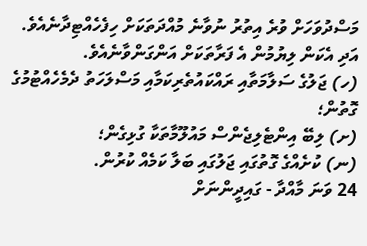މަސްދުވަހަށް ވުރެ އިތުރު ނުވާނެ މުއްދަތަކަށް ހިފެހެއްޓިދާނެއެވެ. އަދި އެކަން ލިޔުމުން އެ ފަރާތަކަށް އަންގަންވާނެއެވެ.
(ހ) ޖަލުގެ ސަލާމަތާއި ރައްކައުތެރިކަމާއި މަސްލަހަތު ދެމެހެއްޓުމުގެ ގޮތުން؛
(ށ) ލިބޭ އިންޓެލިޖެންސް މައުލޫމާތަކާ ގުޅިގެން؛
(ނ) ކުށެއްގެ ގޮތުގައި ޖަލުގައި ބަލާ ކަމެއް ކުރުން.
24 ވަނަ މާއްދާ - ގައިދީންނަށް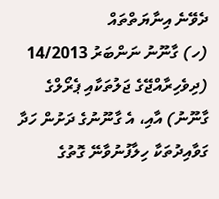ދެވޭނެ އިނާޔަތްތައް
(ހ) ގާނޫނު ނަންބަރު 14/2013 (ދިވެހިރާއްޖޭގެ ޖަލުތަކާއި ޕެރޯލްގެ ގާނޫނު) އާއި، އެ ގާނޫނުގެ ދަށުން ހަދާ ގަވާއިދުތަކާ ހިލާފުނުވާނޭ ގޮތުގެ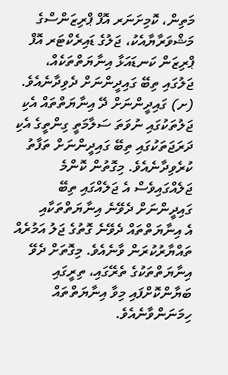މަތިން، ކޮމިށަނަރ އޮފް ޕްރިޒަންސްގެ މަޝްވަރާޔާއެކު، ޖަލުގެ ޑައިރެކްޓަރ އޮފް ޕްރިޒަން ކަނޑައަޅާ އިނާޔަތްތަކެއް، ޖަލުގައި ތިބޭ ގައިދީންނަށް ދެވިދާނެއެވެ.
(ށ) ގައިދީންނަށް ދޭ އިނާޔަތްތައް އެކި ޖަލުތަކުގައި ނުވަތަ ސަލާމަތީ ގިންތީގެ އެކި ދަރަޖަތަކުގައި ތިބޭ ގައިދީންނަށް ތަފާތު ކުރެވިދާނެއެވެ. މިގޮތުން ކޮންމެ ޖަލެއްގައިވެސް އެ ޖަލެއްގައި ތިބޭ ގައިދީންނަށް ދެވޭނެ އިނާޔަތްތަކާއި
އެ އިނާޔަތްތައް ދެވޭނެ ގޮތުގެ ޖަލު އަމުރެއް ތައްޔާރުކުރަން ވާނެއެވެ. މިގޮތަށް ދެވޭ އިނާޔަތްތަކުގެ ތެރޭގައި، ތިރީގައި ބަޔާންކޮށްފައި މިވާ އިނާޔަތްތައް ހިމަނަންވާނެއެވެ.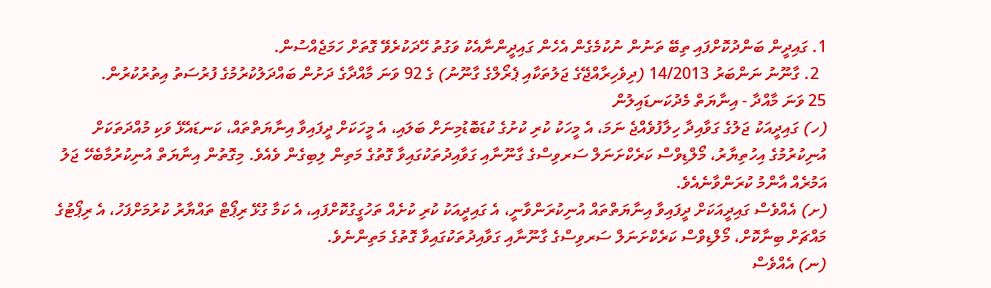1. ގައިދީން ބަންދުކޮށްފައި ތިބޭ ތަނުން ނުކުމެގެން އެހެން ގައިދީންނާއެކު ވަގުތު ހޭދަކުރެވޭ ގޮތަށް ހަމަޖެއްސުން.
  2. ގާނޫނު ނަންބަރު 14/2013 (ދިވެހިރާއްޖޭގެ ޖަލުތަކާއި ޕެރޯލްގެ ގާނޫނު) ގެ 92 ވަނަ މާއްދާގެ ދަށުން ބައްދަލުކުރުމުގެ ފުރުސަތު އިތުރުކުރުން.
25 ވަނަ މާއްދާ - އިނާޔަތް މެދުކަނޑައިލުން
(ހ) ގައިދީއަކު ޖަލުގެ ގަވާއިދާ ހިލާފުވެއްޖެ ނަމަ، އެ މީހަކު ކުރި ކުށުގެ ކުޑަބޮޑުމިނަށް ބަލައި، އެ މީހަކަށް ދީފައިވާ އިނާޔަތްތައް، ކަނޑައެޅޭ ވަކި މުއްދަތަކަށް އުނިކުރުމުގެ އިހުތިޔާރު، މޯލްޑިވްސް ކަރެކްށަނަލް ސަރވިސްގެ ގާނޫނާއި ގަވާއިދުތަކުގައިވާ ގޮތުގެ މަތިން ލިބިގެން ވެއެވެ. މިގޮތުން އިނާޔަތް އުނިކުރުމާބެހޭ ޖަލު އަމުރެއް އާންމު ކުރަންވާނެއެވެ.
(ށ) އެއްވެސް ގައިދީއަކަށް ދީފައިވާ އިނާޔަތްތައް އުނިކުރަންވާނީ، އެ ގައިދީއަކު ކުރި ކުށެއް ތަހުގީގުކޮށްފައި، އެ ކަމާ ގުޅޭ ރިޕޯޓް ތައްޔާރު ކުރުމަށްފަހު، އެ ރިޕޯޓުގެ މައްޗަށް ބިނާކޮށް، މޯލްޑިވްސް ކަރެކްށަނަލް ސަރވިސްގެ ގާނޫނާއި ގަވާއިދުތަކުގައިވާ ގޮތުގެ މަތިންނެވެ.
(ނ) އެއްވެސް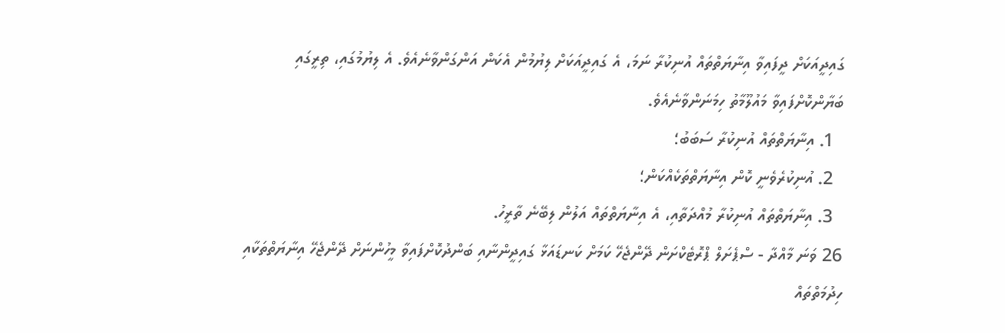ގައިދީއަކަށް ދީފައިވާ އިނާޔަތްތައް އުނިކުރާ ނަމަ، އެ ގައިދީއަކަށް ލިޔުމުން އެކަން އަންގަންވާނެއެވެ. އެ ލިޔުމުގައި، ތިރީގައި ބަޔާންކޮށްފައިވާ މައުލޫމާތު ހިމަނަންވާނެއެވެ.
  1. އިނާޔަތްތައް އުނިކުރާ ސަބަބު؛
  2. އުނިކުރެވެނީ ކޮން އިނާޔަތްތަކެއްކަން؛
  3. އިނާޔަތްތައް އުނިކުރާ މުއްދަތާއި، އެ އިނާޔަތްތައް އަލުން ލިބޭނެ ތާރީހު.
26 ވަނަ މާއްދާ - ސްޕެށަލް ޕްރޮޓެކްށަން ދޭންޖެހޭ ކަމަށް ކަނޑައަޅާ ގައިދީންނާއި ބަންދުކޮށްފައިވާ މީހުންނަށް ދޭންޖެހޭ އިނާޔަތްތަކާއި ހިދުމަތްތައް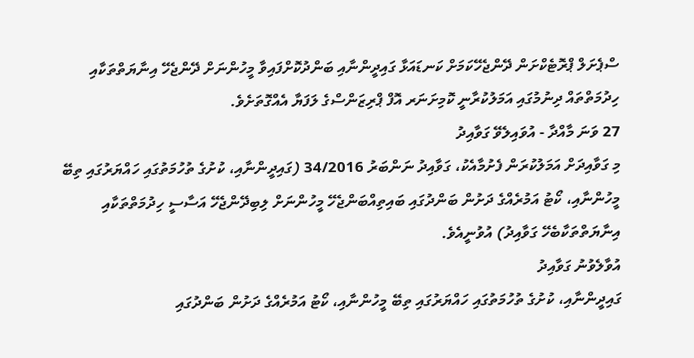ސްޕެށަލް ޕްރޮޓެކްށަން ދޭންޖެހޭކަމަށް ކަނޑައަޅާ ގައިދީންނާއި ބަންދުކޮށްފައިވާ މީހުންނަށް ދޭންޖެހޭ އިނާޔަތްތަކާއި ހިދުމަތްތައް ދިނުމުގައި އަމަލުކުރާނީ ކޮމިށަނަރ އޮފް ޕްރިޒަންސްގެ ލަފަޔާ އެއްގޮތަށެވެ.
27 ވަނަ މާއްދާ - އުވައިލެވޭ ގަވާއިދު
މި ގަވާއިދަށް އަމަލުކުރަން ފެށުމާއެކު، ގަވާއިދު ނަންބަރު 34/2016 (ގައިދީންނާއި، ކުށުގެ ތުހުމަތުގައި ހައްޔަރުގައި ތިބޭ މީހުންނާއި، ކޯޓު އަމުރެއްގެ ދަށުން ބަންދުގައި ބައިތިއްބަންޖެހޭ މީހުންނަށް ލިބިދޭންޖެހޭ އަސާސީ ހިދުމަތްތަކާއި އިނާޔަތްތަކާބެހޭ ގަވާއިދު) އުވުނީއެވެ.
އުވާލެވުނު ގަވާއިދު
ގައިދީންނާއި، ކުށުގެ ތުހުމަތުގައި ހައްޔަރުގައި ތިބޭ މީހުންނާއި، ކޯޓު އަމުރެއްގެ ދަށުން ބަންދުގައި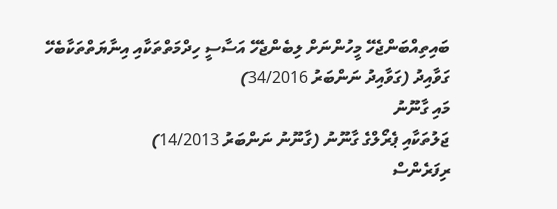ބައިތިއްބަންޖެހޭ މީހުންނަށް ލިބެންޖެހޭ އަސާސީ ހިދްމަތްތަކާއި އިނާޔަތްތަކާބެހޭ ގަވާއިދު (ގަވާއިދު ނަންބަރު 34/2016)
މައި ގާނޫނު
ޖަލުތަކާއި ޕެރޯލްގެ ގާނޫނު (ގާނޫނު ނަންބަރު 14/2013)
ރިފަރެންސް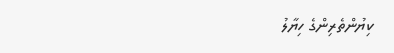ކިޔުންތެރިންގެ ހިޔާލު